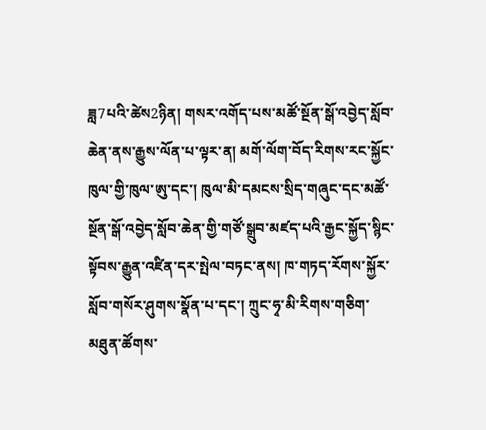ཟླ7པའི་ཚེས2ཉིན། གསར་འགོད་པས་མཚོ་སྔོན་སྒོ་འབྱེད་སློབ་ཆེན་ནས་རྒྱུས་ལོན་པ་ལྟར་ན། མགོ་ལོག་བོད་རིགས་རང་སྐྱོང་ཁུལ་གྱི་ཁུལ་ཨུ་དང་། ཁུལ་མི་དམངས་སྲིད་གཞུང་དང་མཚོ་སྔོན་སྒོ་འབྱེད་སློབ་ཆེན་གྱི་གཙོ་སྒྲུབ་མཛད་པའི་རྒྱང་སྐྱོད་སྙིང་སྟོབས་རྒྱུན་འཛིན་དར་སྤེལ་བཏང་ནས། ཁ་གཏད་རོགས་སྐྱོར་སློབ་གསོར་ཤུགས་སྣོན་པ་དང་། ཀྲུང་ཧྭ་མི་རིགས་གཅིག་མཐུན་ཚོགས་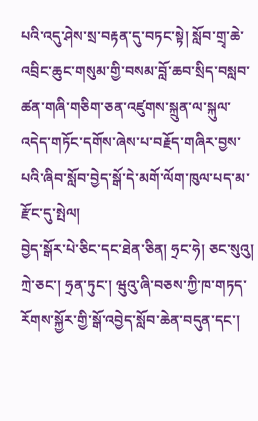པའི་འདུ་ཤེས་སྲ་བརྟན་དུ་བཏང་སྟེ། སློབ་གྲྭ་ཆེ་འབྲིང་ཆུང་གསུམ་གྱི་བསམ་བློ་ཆབ་སྲིད་བསླབ་ཚན་གཞི་གཅིག་ཅན་འཛུགས་སྐྲུན་ལ་སྐུལ་འདེད་གཏོང་དགོས་ཞེས་པ་བརྗོད་གཞིར་བྱས་པའི་ཞིབ་སློབ་བྱེད་སྒོ་དེ་མགོ་ལོག་ཁུལ་པད་མ་རྫོང་དུ་སྤེལ།
བྱེད་སྒོར་པེ་ཅིང་དང་ཐེན་ཅིན། ཧྲང་ཧེ། ཅང་སུའུ། ཀྲེ་ཅང་། ཧྲན་ཏུང་། ཝུའུ་ཞི་བཅས་ཀྱི་ཁ་གཏད་རོགས་སྐྱོར་གྱི་སྒོ་འབྱེད་སློབ་ཆེན་བདུན་དང་།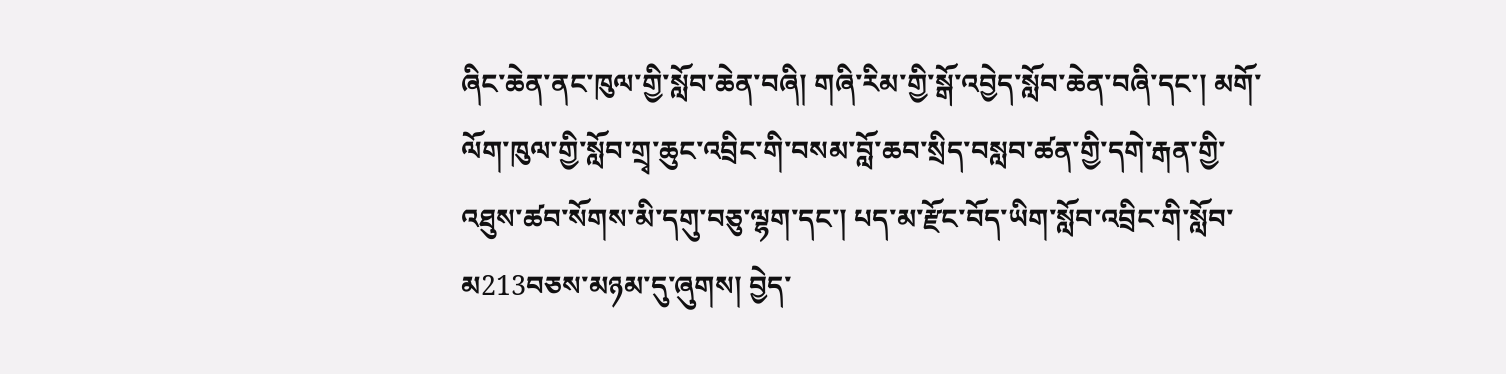ཞིང་ཆེན་ནང་ཁུལ་གྱི་སློབ་ཆེན་བཞི། གཞི་རིམ་གྱི་སྒོ་འབྱེད་སློབ་ཆེན་བཞི་དང་། མགོ་ལོག་ཁུལ་གྱི་སློབ་གྲྭ་ཆུང་འབྲིང་གི་བསམ་བློ་ཆབ་སྲིད་བསླབ་ཚན་གྱི་དགེ་རྒན་གྱི་འཐུས་ཚབ་སོགས་མི་དགུ་བཅུ་ལྷག་དང་། པད་མ་རྫོང་བོད་ཡིག་སློབ་འབྲིང་གི་སློབ་མ213བཅས་མཉམ་དུ་ཞུགས། བྱེད་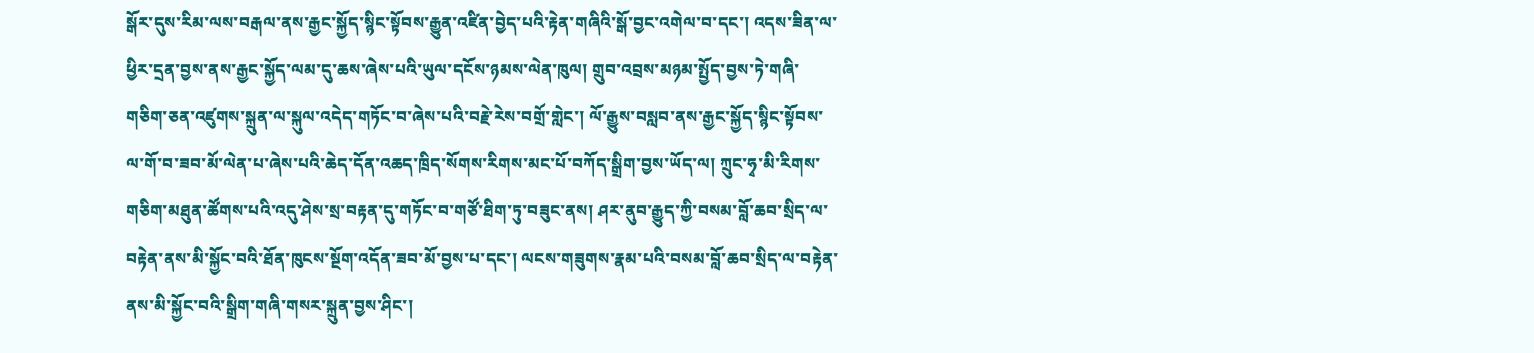སྒོར་དུས་རིམ་ལས་བརྒལ་ནས་རྒྱང་སྐྱོད་སྙིང་སྟོབས་རྒྱུན་འཛིན་བྱེད་པའི་རྟེན་གཞིའི་སྒོ་བྱང་འགེལ་བ་དང་། འདས་ཟིན་ལ་ཕྱིར་དྲན་བྱས་ནས་རྒྱང་སྐྱོད་ལམ་དུ་ཆས་ཞེས་པའི་ཡུལ་དངོས་ཉམས་ལེན་ཁུལ། གྲུབ་འབྲས་མཉམ་སྤྱོད་བྱས་ཏེ་གཞི་གཅིག་ཅན་འཛུགས་སྐྲུན་ལ་སྐུལ་འདེད་གཏོང་བ་ཞེས་པའི་བརྗེ་རེས་བགྲོ་གླེང་། ལོ་རྒྱུས་བསླབ་ནས་རྒྱང་སྐྱོད་སྙིང་སྟོབས་ལ་གོ་བ་ཟབ་མོ་ལེན་པ་ཞེས་པའི་ཆེད་དོན་འཆད་ཁྲིད་སོགས་རིགས་མང་པོ་བཀོད་སྒྲིག་བྱས་ཡོད་ལ། ཀྲུང་ཧྭ་མི་རིགས་གཅིག་མཐུན་ཚོགས་པའི་འདུ་ཤེས་སྲ་བརྟན་དུ་གཏོང་བ་གཙོ་ཐིག་ཏུ་བཟུང་ནས། ཤར་ནུབ་རྒྱུད་ཀྱི་བསམ་བློ་ཆབ་སྲིད་ལ་བརྟེན་ནས་མི་སྐྱོང་བའི་ཐོན་ཁུངས་སྔོག་འདོན་ཟབ་མོ་བྱས་པ་དང་། ལངས་གཟུགས་རྣམ་པའི་བསམ་བློ་ཆབ་སྲིད་ལ་བརྟེན་ནས་མི་སྐྱོང་བའི་སྒྲིག་གཞི་གསར་སྐྲུན་བྱས་ཤིང་།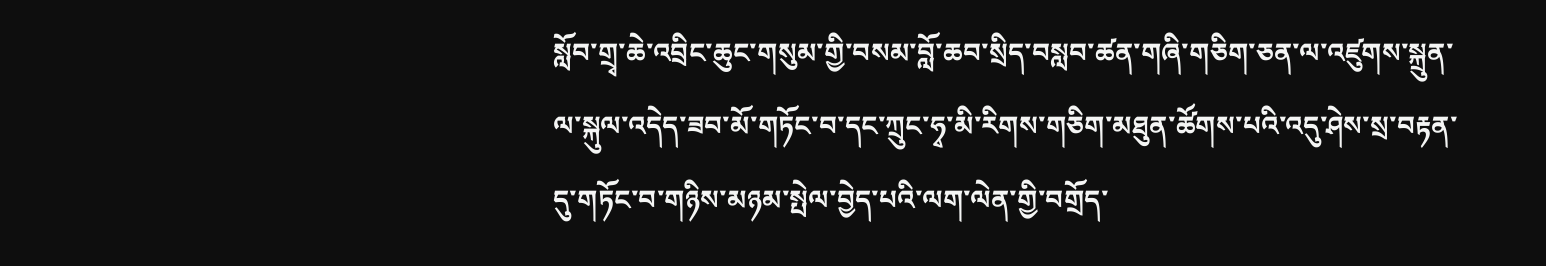སློབ་གྲྭ་ཆེ་འབྲིང་ཆུང་གསུམ་གྱི་བསམ་བློ་ཆབ་སྲིད་བསླབ་ཚན་གཞི་གཅིག་ཅན་ལ་འཛུགས་སྐྲུན་ལ་སྐུལ་འདེད་ཟབ་མོ་གཏོང་བ་དང་ཀྲུང་ཧྭ་མི་རིགས་གཅིག་མཐུན་ཚོགས་པའི་འདུ་ཤེས་སྲ་བརྟན་དུ་གཏོང་བ་གཉིས་མཉམ་སྤེལ་བྱེད་པའི་ལག་ལེན་གྱི་བགྲོད་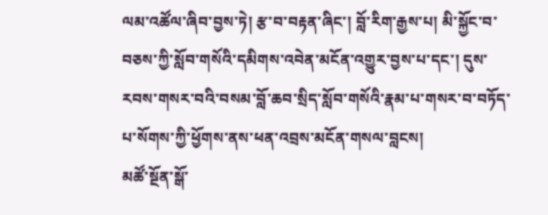ལམ་འཚོལ་ཞིབ་བྱས་ཏེ། རྩ་བ་བརྟན་ཞིང་། བློ་རིག་རྒྱས་པ། མི་སྐྱོང་བ་བཅས་ཀྱི་སློབ་གསོའི་དམིགས་འབེན་མངོན་འགྱུར་བྱས་པ་དང་། དུས་རབས་གསར་བའི་བསམ་བློ་ཆབ་སྲིད་སློབ་གསོའི་རྣམ་པ་གསར་བ་བཏོད་པ་སོགས་ཀྱི་ཕྱོགས་ནས་ཕན་འབྲས་མངོན་གསལ་བླངས།
མཚོ་སྔོན་སྒོ་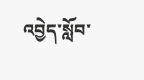འབྱེད་སློབ་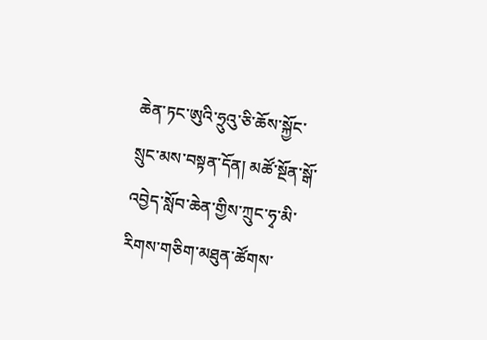ཆེན་ཏང་ཨུའི་ཧྲུའུ་ཅི་ཆོས་སྐྱོང་སྲུང་མས་བསྟན་དོན། མཚོ་སྔོན་སྒོ་འབྱེད་སློབ་ཆེན་གྱིས་ཀྲུང་ཧྭ་མི་རིགས་གཅིག་མཐུན་ཚོགས་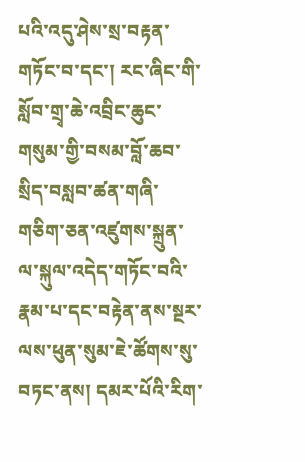པའི་འདུ་ཤེས་སྲ་བརྟན་གཏོང་བ་དང་། རང་ཞིང་གི་སློབ་གྲྭ་ཆེ་འབྲིང་ཆུང་གསུམ་གྱི་བསམ་བློ་ཆབ་སྲིད་བསླབ་ཚན་གཞི་གཅིག་ཅན་འཛུགས་སྐྲུན་ལ་སྐུལ་འདེད་གཏོང་བའི་རྣམ་པ་དང་བརྟེན་ནས་སྔར་ལས་ཕུན་སུམ་ཇེ་ཚོགས་སུ་བཏང་ནས། དམར་པོའི་རིག་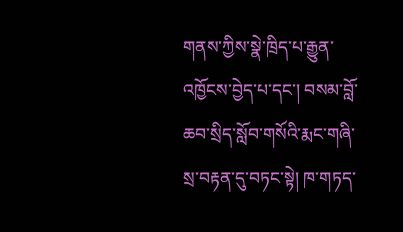གནས་ཀྱིས་སྣེ་ཁྲིད་པ་རྒྱུན་འཁྱོངས་བྱེད་པ་དང་། བསམ་བློ་ཆབ་སྲིད་སློབ་གསོའི་རྨང་གཞི་སྲ་བརྟན་དུ་བཏང་སྟེ། ཁ་གཏད་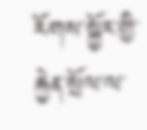རོགས་སྐྱོར་གྱི་རྐྱེན་སྲོལ་ལ་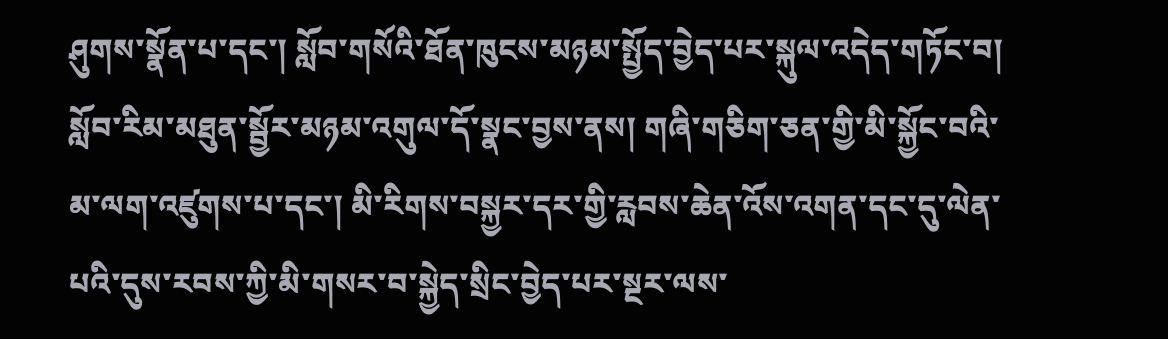ཤུགས་སྣོན་པ་དང་། སློབ་གསོའི་ཐོན་ཁུངས་མཉམ་སྤྱོད་བྱེད་པར་སྐུལ་འདེད་གཏོང་བ། སློབ་རིམ་མཐུན་སྦྱོར་མཉམ་འགུལ་དོ་སྣང་བྱས་ནས། གཞི་གཅིག་ཅན་གྱི་མི་སྐྱོང་བའི་མ་ལག་འཛུགས་པ་དང་། མི་རིགས་བསྐྱར་དར་གྱི་རླབས་ཆེན་འོས་འགན་དང་དུ་ལེན་པའི་དུས་རབས་ཀྱི་མི་གསར་བ་སྐྱེད་སྲིང་བྱེད་པར་སྔར་ལས་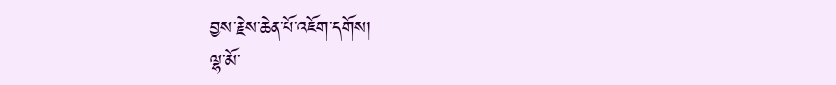བྱས་རྗེས་ཆེན་པོ་འཇོག་དགོས།
ལྷ་མོ་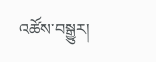འཚོས་བསྒྱུར།